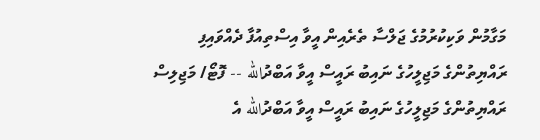މަގާމުން ވަކިކުރުމުގެ ޖަލްސާ ތެރެއިން އީވާ އިސްތިއުފާ ދެއްވައިފި
ރައްޔިތުންގެ މަޖިލީހުގެ ނައިބު ރައީސް އީވާ އަބްދުالله -- ފޮޓޯ/ މަޖިލިސް
ރައްޔިތުންގެ މަޖިލީހުގެ ނައިބު ރައީސް އީވާ އަބްދުالله އެ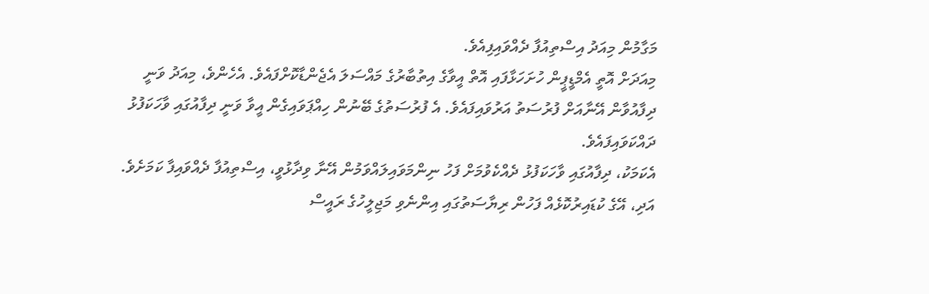މަގާމުން މިއަދު އިސްތިއުފާ ދެއްވައިފިއެވެ.
މިއަދަށް އޮތީ އެމްޑީޕީން ހުށަހަޅާފައި އޮތް އީވާގެ އިތުބާރުގެ މައްސަލަ އެޖެންޑާކޮށްފައެވެ. އެހެންވެ، މިއަދު ވަނީ ދިފާއުވާން އޭނާއަށް ފުރުސަތު އަރުވައިފައެވެ. އެ ފުރުސަތުގެ ބޭނުން ހިއްޕަވައިގެން އީވާ ވަނީ ދިފާއުގައި ވާހަކަފުޅު ދައްކަވައިފައެވެ.
އެކަމަކު، ދިފާއުގައި ވާހަކަފުޅު ދެއްކެވުމަށް ފަހު ނިންމަވައިލައްވަމުން އޭނާ ވިދާޅުވީ، އިސްތިއުފާ ދެއްވައިފާ ކަމަށެވެ.
އަދި، އޭގެ ކުޑައިރުކޮޅެއް ފަހުން ރިޔާސަތުގައި އިންނެވި މަޖިލީހުގެ ރައީސް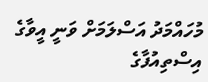މުހައްމަދު އަސްލަމަށް ވަނީ އީވާގެ އިސްތިއުފާގެ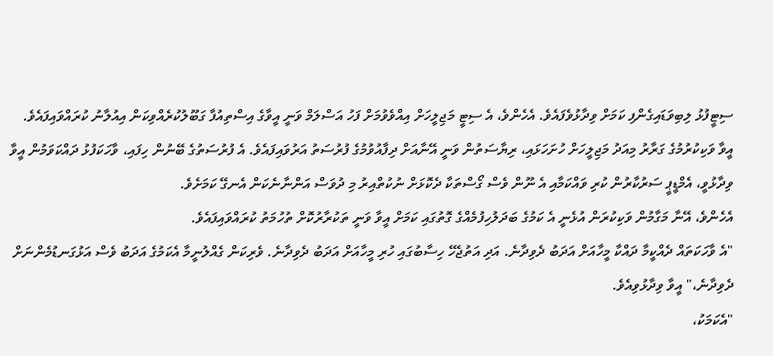ސިޓީފުޅު ލިބިވަޑައިގެންފި ކަމަށް ވިދާޅުވެފައެވެ. އެހެންވެ، އެ ސިޓީ މަޖިލީހަށް އިއްވެވުމަށް ފަހު އަސްލަމް ވަނީ އީވާގެ އިސްތިއުފާ ގަބޫލުކުރެއްވިކަން އިއުލާނު ކުރައްވައިފައެވެ.
އީވާ ވަކިކުރުމުގެ ގަރާރު މިއަދު މަޖިލީހަށް ހުށަހަޅައި، ރިޔާސަތުން ވަނީ އޭނާއަށް ދިފާއުވުމުގެ ފުރުސަތު އަރުވައިފައެވެ. އެ ފުރުސަތުގެ ބޭނުން ހިފައި، ވާހަކަފުޅު ދައްކަވަމުން އީވާ ވިދާޅުވީ، އެމްޑީޕީ ސަރުކާރުން ކުރި ވައްކަމާއި އެ ނޫން ވެސް ގޯސްތަކާ ދެކޮޅަށް ނުކުތްއިރު މި ދުވަސް އަންނާނެކަން އެނގޭ ކަމަށެވެ.
އެހެންވެ، އޭނާ މަގާމުން ވަކިކުރަން އުޅެނީ އެ ކަމުގެ ބަދަލުހިފުމެއްގެ ގޮތުގައި ކަމަށް އީވާ ވަނީ ތަކުރާރުކޮށް ތުހުމަތު ކުރައްވައިފައެވެ.
"އެ ވާހަކަތައް ދެއްކީމާ ދައްކާ މީހާއަށް އަދަބު ދެވިދާނެ. އަދި އަތުޖެހޭ ހިސާބުގައި ހުރި މީހާއަށް އަދަބު ދެވިދާނެ. ވެރިކަން ގެއްލުނީމާ އެކަމުގެ އަދަބު ވެސް އަޅުގަނޑުމެންނަށް ދެވިދާނެ،" އީވާ ވިދާޅުވިއެވެ.
"އެކަމަކު،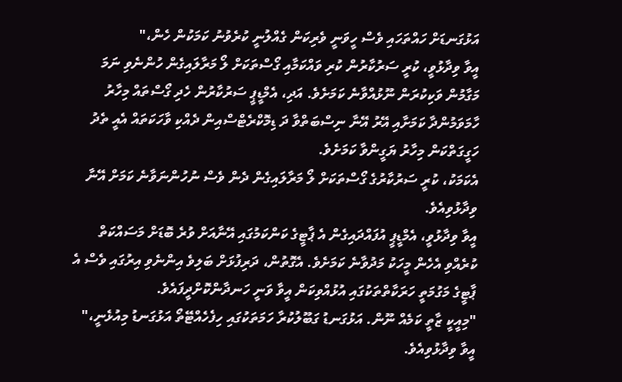އަޅުގަނޑަށް ހައްތަހައި ވެސް ހީވަނީ ވެރިކަން ގެއްލުނީ ކުރެވުނު ކަމަކުން ހެން،"
އީވާ ވިދާޅުވީ، ކުރީ ސަރުކާރުން ކުރި ވައްކަމާއި ގޯސްތަކަށް ލޯ މަރާލައިގެން ހުންނެވި ނަމަ މަގާމުން ވަކިކުރަން ނޫޅުއްވާނެ ކަމަށެވެ. އަދި، އެމްޑީޕީ ސަރުކާރުން ހެދި ގޯސްތައް މިހާރު ހާމަވަމުންދާ ކަމަށާއި އޭރު އޭނާ ނިސްބަތްވާ ދަ ޑިމޮކްރެޓްސްއިން ދެއްކި ވާހަކަތައް އެއީ ތެދު ހަގީގަތްކަން މިހާރު ޔަގީންވާ ކަމަށެވެ.
އެކަމަކު، ކުރީ ސަރުކާރުގެ ގޯސްތަކަށް ލޯ މަރާލައިގެން ދެން ވެސް ނުހުންނަވާނެ ކަމަށް އޭނާ ވިދާޅުވިއެވެ.
އީވާ ވިދާޅުވީ، އެމްޑީޕީ އުފައްދައިގެން އެ ޕާޓީގެ ކަންކަމުގައި އޭނާއަށް ވުރެ ބޮޑަށް މަސައްކަތް ކުރެއްވި އެހެން މީހަކު މަދުވާނެ ކަމަށެވެ. އެގޮތުން، ދަރިފުޅަށް ބަލިވެ އިންނެވި އިރުގައި ވެސް އެ ޕާޓީގެ މަގުމަތީ ހަރަކާތްތަކުގައި އުޅުއްވިކަން އީވާ ވަނީ ހަނދާންކޮށްދީފައެވެ.
"މިއީކީ ޒާތީ ކަމެއް ނޫން. އަޅުގަނޑު ގަބޫލުކުރާ ހަމަތަކުގައި ހިފެހެއްޓޭތޯ އަޅުގަނޑު މިއުޅެނީ،" އީވާ ވިދާޅުވިއެވެ.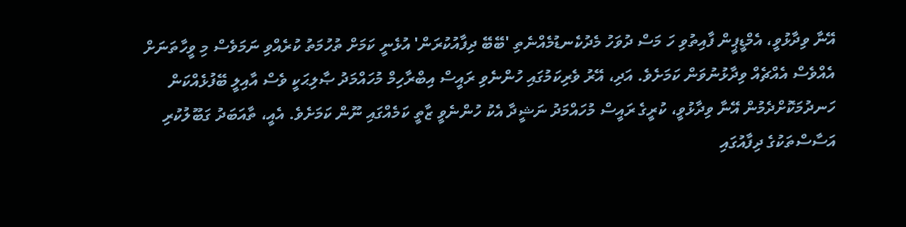އޭނާ ވިދާޅުވީ، އެމްޑީޕީން ފާއިތުވި ހަ މަސް ދުވަހު މެދުކެނޑުމެއްނެތި 'ބޭބޭ ދިފާއުކުރަން' އުޅެނީ ކަމަށް ތުހުމަތު ކުރެއްވި ނަމަވެސް މި ވީހާތަނަށް އެއްވެސް އެއްޗެއް ވިދާޅުނުވަން ކަމަށެވެ. އަދި، އޭރު ވެރިކަމުގައި ހުންނެވި ރައީސް އިބްރާހިމް މުހައްމަދު ޞާލިޙަކީ ވެސް އާއިލީ ބޭފުޅެއްކަން ހަނދުމަކޮށްދެމުން އޭނާ ވިދާޅުވީ، ކުރީގެ ރައީސް މުހައްމަދު ނަޝީދާ އެކު ހުންނެވީ ޒާތީ ކަމެއްގައި ނޫން ކަމަށެވެ. އެއީ، ތާއަބަދު ގަބޫލުކުރި އަސާސްތަކުގެ ދިފާއުގައި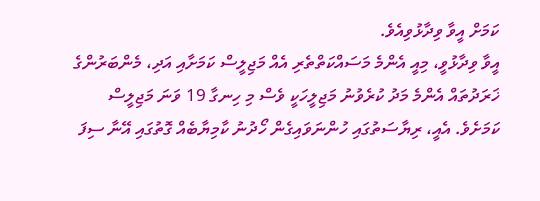ކަމަށް އީވާ ވިދާޅުވިއެވެ.
އީވާ ވިދާޅުވީ، މިއީ އެންމެ މަސައްކަތްތެރި އެއް މަޖިލީސް ކަމަށާއި އަދި، މެންބަރުންގެ ޚަރަދުތައް އެންމެ މަދު ކުރެވުނު މަޖިލީހަކީ ވެސް މި ހިނގާ 19 ވަނަ މަޖިލީސް ކަމަށެވެ. އެއީ، ރިޔާސަތުގައި ހުންނަވައިގެން ހޯދުނު ކާމިޔާބެއް ގޮތުގައި އޭނާ ސިފަ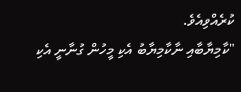ކުރެއްވިއެވެ.
"ކާމިޔާބާއި ނާކާމިޔާބު އެކި މީހުން ގުނާނީ އެކި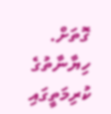ގޮތަށް. ހިޔާނާތުގެ ކުރިމަތީގައި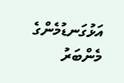އަޅުގަނޑުމެންގެ މެންބަރު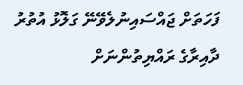ފަހަތަށް ޖައްސައިނުލެވޭނޭ ގަލޮޅު އުތުރު ދާއިރާގެ ރައްޔިތުންނަށް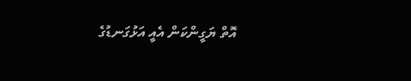އޮތް ޔަގީންކަން އެއީ އަޅުގަނޑުގެ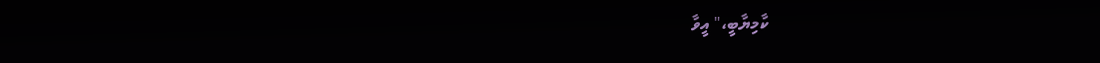ކާމިޔާބީ،" އީވާ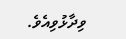ވިދާޅުވިއެވެ.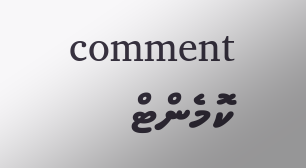comment ކޮމެންޓް